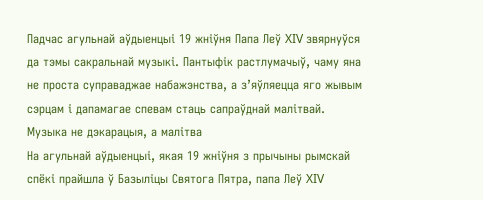Падчас агульнай аўдыенцыі 19 жніўня Папа Леў XIV звярнуўся да тэмы сакральнай музыкі. Пантыфік растлумачыў, чаму яна не проста суправаджае набажэнства, а з’яўляецца яго жывым сэрцам і дапамагае спевам стаць сапраўднай малітвай.
Музыка не дэкарацыя, а малітва
На агульнай аўдыенцыі, якая 19 жніўня з прычыны рымскай спёкі прайшла ў Базыліцы Святога Пятра, папа Леў XIV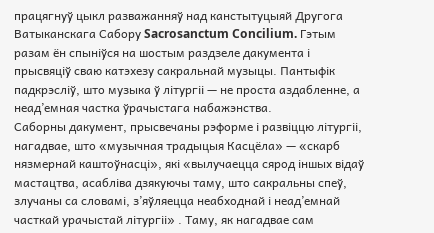працягнуў цыкл разважанняў над канстытуцыяй Другога Ватыканскага Сабору Sacrosanctum Concilium. Гэтым разам ён спыніўся на шостым раздзеле дакумента і прысвяціў сваю катэхезу сакральнай музыцы. Пантыфік падкрэсліў, што музыка ў літургіі — не проста аздабленне, а неад’емная частка ўрачыстага набажэнства.
Саборны дакумент, прысвечаны рэформе і развіццю літургіі, нагадвае, што «музычная традыцыя Касцёла» — «скарб нязмернай каштоўнасці», які «вылучаецца сярод іншых відаў мастацтва, асабліва дзякуючы таму, што сакральны спеў, злучаны са словамі, з’яўляецца неабходнай і неад’емнай часткай урачыстай літургіі» . Таму, як нагадвае сам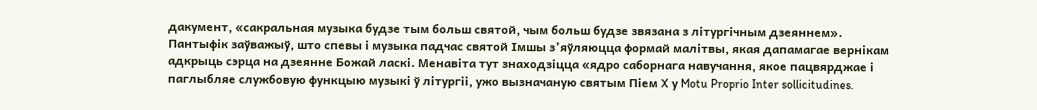дакумент, «сакральная музыка будзе тым больш святой, чым больш будзе звязана з літургічным дзеяннем».
Пантыфік заўважыў, што спевы і музыка падчас святой Імшы з’яўляюцца формай малітвы, якая дапамагае вернікам адкрыць сэрца на дзеянне Божай ласкі. Менавіта тут знаходзіцца «ядро саборнага навучання, якое пацвярджае і паглыбляе службовую функцыю музыкі ў літургіі, ужо вызначаную святым Піем X у Motu Proprio Inter sollicitudines.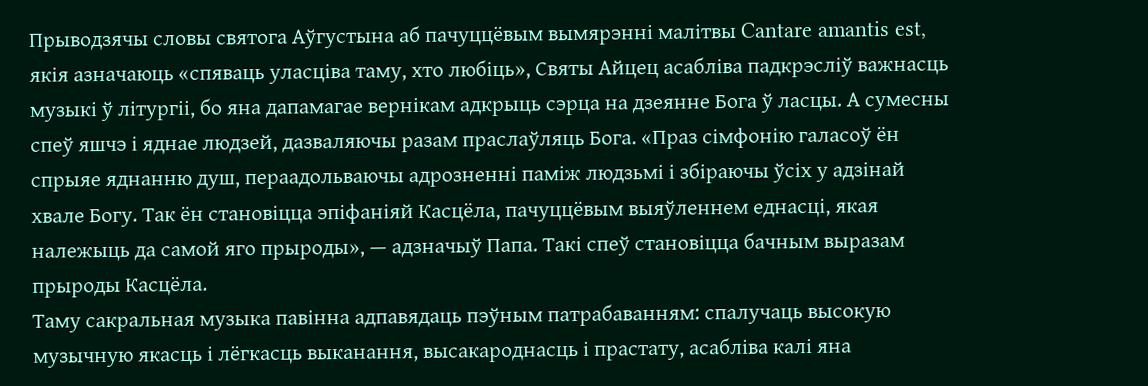Прыводзячы словы святога Аўгустына аб пачуццёвым вымярэнні малітвы Cantare amantis est, якія азначаюць «спяваць уласціва таму, хто любіць», Святы Айцец асабліва падкрэсліў важнасць музыкі ў літургіі, бо яна дапамагае вернікам адкрыць сэрца на дзеянне Бога ў ласцы. А сумесны спеў яшчэ і яднае людзей, дазваляючы разам праслаўляць Бога. «Праз сімфонію галасоў ён спрыяе яднанню душ, пераадольваючы адрозненні паміж людзьмі і збіраючы ўсіх у адзінай хвале Богу. Так ён становіцца эпіфаніяй Касцёла, пачуццёвым выяўленнем еднасці, якая належыць да самой яго прыроды», — адзначыў Папа. Такі спеў становіцца бачным выразам прыроды Касцёла.
Таму сакральная музыка павінна адпавядаць пэўным патрабаванням: спалучаць высокую музычную якасць і лёгкасць выканання, высакароднасць і прастату, асабліва калі яна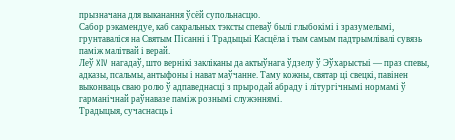прызначана для выканання ўсёй супольнасцю.
Сабор рэкамендуе, каб сакральных тэксты спеваў былі глыбокімі і зразумелымі, грунтаваліся на Святым Пісанні і Традыцыі Касцёла і тым самым падтрымлівалі сувязь паміж малітвай і верай.
Леў XIV нагадаў, што вернікі закліканы да актыўнага ўдзелу ў Эўхарыстыі — праз спевы, адказы, псальмы, антыфоны і нават маўчанне. Таму кожны, святар ці свецкі, павінен выконваць сваю ролю ў адпаведнасці з прыродай абраду і літургічнымі нормамі ў гарманічнай раўнавазе паміж рознымі служэннямі.
Традыцыя, сучаснасць і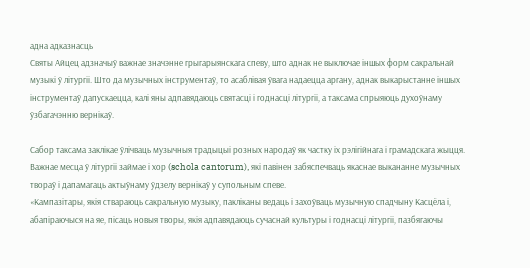адна адказнасць
Святы Айцец адзначыў важнае значэнне грыгарыянскага спеву, што аднак не выключае іншых форм сакральнай музыкі ў літургіі. Што да музычных інструментаў, то асаблівая ўвага надаецца аргану, аднак выкарыстанне іншых інструментаў дапускаецца, калі яны адпавядаюць святасці і годнасці літургіі, а таксама спрыяюць духоўнаму ўзбагачэнню вернікаў.

Сабор таксама заклікае ўлічваць музычныя традыцыі розных народаў як частку іх рэлігійнага і грамадскага жыцця.
Важнае месца ў літургіі займае і хор (schola cantorum), які павінен забяспечваць якаснае выкананне музычных твораў і дапамагаць актыўнаму ўдзелу вернікаў у супольным спеве.
«Кампазітары, якія ствараюць сакральную музыку, пакліканы ведаць і захоўваць музычную спадчыну Касцёла і, абапіраючыся на яе, пісаць новыя творы, якія адпавядаюць сучаснай культуры і годнасці літургіі, пазбягаючы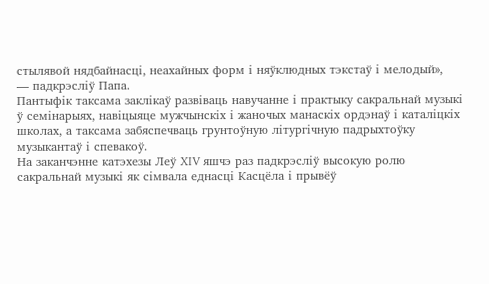стылявой нядбайнасці, неахайных форм і няўклюдных тэкстаў і мелодый»,
— падкрэсліў Папа.
Пантыфік таксама заклікаў развіваць навучанне і практыку сакральнай музыкі ў семінарыях, навіцыяце мужчынскіх і жаночых манаскіх ордэнаў і каталіцкіх школах, а таксама забяспечваць грунтоўную літургічную падрыхтоўку музыкантаў і спевакоў.
На заканчэнне катэхезы Леў XIV яшчэ раз падкрэсліў высокую ролю сакральнай музыкі як сімвала еднасці Касцёла і прывёў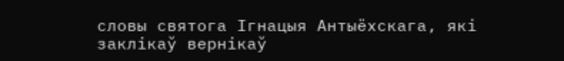словы святога Ігнацыя Антыёхскага, які заклікаў вернікаў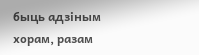быць адзіным хорам, разам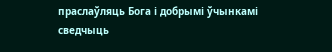праслаўляць Бога і добрымі ўчынкамі сведчыць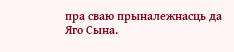пра сваю прыналежнасць да Яго Сына.